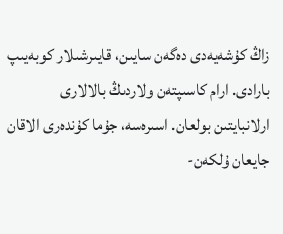زاڭ كۇشەيەدى دەگەن سايىن، قايىرشىلار كوبەيىپ بارادى. ارام كاسىپتەن ولاردىڭ بالالارى ارلانبايتىن بولعان. اسىرەسە، جۇما كۇندەرى الاقان جايعان ۇلكەن-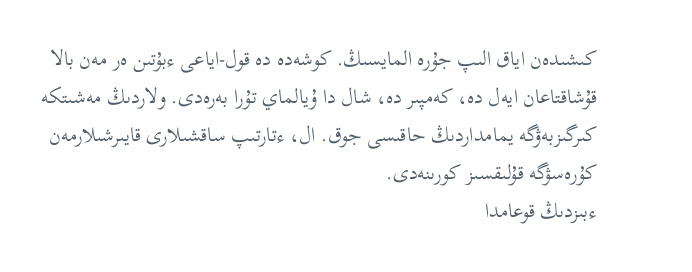كىشىدەن اياق الىپ جۇرە المايسىڭ. كوشەدە دە قول-اياعى ءبۇتىن ەر مەن بالا قۇشاقتاعان ايەل دە، كەمپىر دە، شال دا ۇيالماي تۇرا بەرەدى. ولاردىڭ مەشىتكە كىرگىزبەۋگە يمامداردىڭ حاقىسى جوق. ال، ءتارتىپ ساقشىلارى قايىرشىلارمەن كۇرەسۋگە قۇلىقسىز كورىنەدى.
ءبىزدىڭ قوعامدا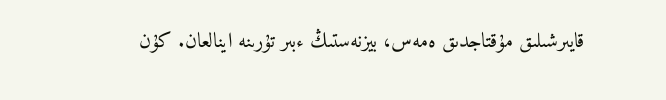قايىرشىلىق مۇقتاجدىق ەمەس، بيزنەستىڭ ءبىر تۇرىنە اينالعان. كۇن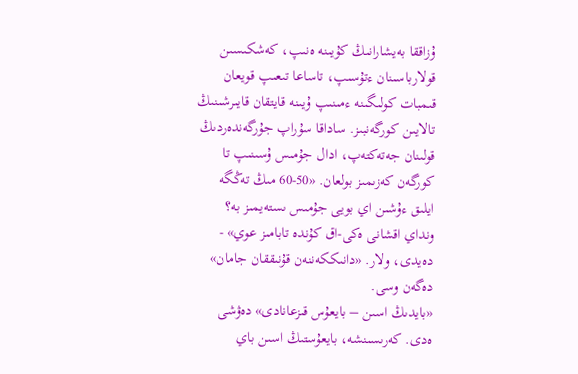ۇزاققا بەيشارانىڭ كۇيىنە ەنىپ، كەشكىسىن قولارباسىنان ءتۇسىپ، تاساعا تىعىپ قويعان قىمبات كولىگىنە ءمىنىپ ۇيىنە قايتقان قايىرشىنىڭ تالايىن كورگەنبىز. ساداقا سۇراپ جۇرگەندەردىڭ قولىنان جەتەكتەپ، ادال جۇمىس ۇسىنىپ تا كورگەن كەزىمىز بولعان. «50-60 مىڭ تەڭگە ايلىق ءۇشىن اي بويى جۇمىس ىستەيمىز بە؟ ونداي اقشانى ەكى-اق كۇندە تابامىز عوي» - دەيدى، ولار. «دانىككەننەن قۇنىققان جامان» دەگەن وسى.
«بايدىڭ اسىن – بايعۇس قىزعانادى» دەۋشى ەدى. كەرىسىنشە، بايعۇستىڭ اسىن باي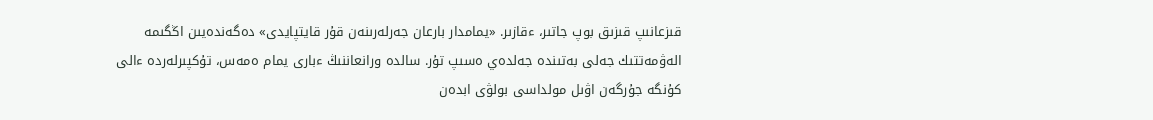قىزعانىپ قىزىق بوپ جاتىر، ءقازىر. «يمامدار بارعان جەرلەرىنەن قۇر قايتپايدى» دەگەندەيىن اڭگىمە الەۋمەتتىك جەلى بەتىندە جەلدەي ەسىپ تۇر. سالدە ورانعاننىڭ ءبارى يمام ەمەس، تۇكپىرلەردە ءالى كۇنگە جۇرگەن اۋىل مولداسى بولۋى ابدەن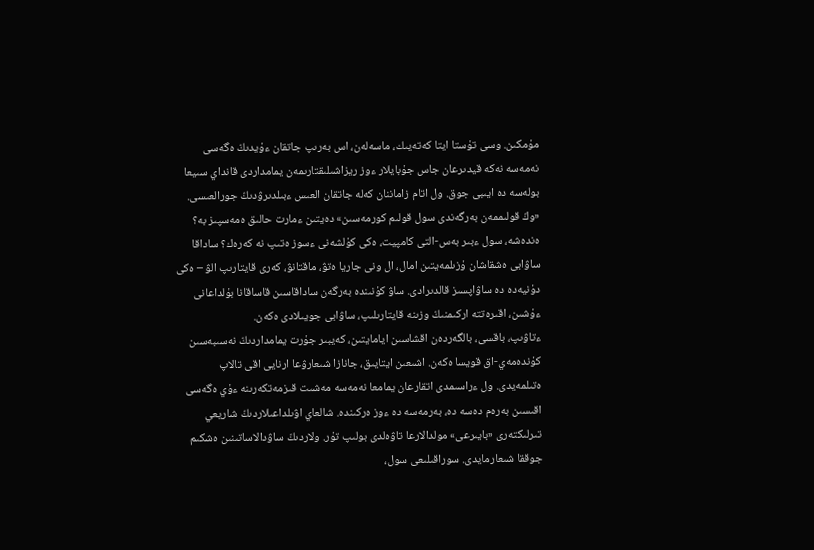مۇمكىن. وسى تۇستا ايتا كەتەيىك، ماسەلەن، اس بەرىپ جاتقان ءۇيدىڭ ەگەسى نەمەسە نەكە قيدىرعان جاس جۇبايلار ءوز ريزاشىلىقتارىمەن يمامداردى قانداي سىيعا بولەسە دە ايىبى جوق. ول اتام زاماننان كەلە جاتقان العىس ءبىلدىرۋدىڭ جورالعىسى. «وڭ قولىممەن بەرگەندى سول قولىم كورمەسىن» دەيتىن ءمارت حالىق ەمەسپىز بە؟ ەندەشە، سول ءبىر بەس-التى كامپيت، ەكى كۇلشەنى ءسوز ەتىپ نە كەرەك؟ ساداقا ساۋابى ەشقاشان ۇزىلمەيتىن امال، ال ونى جاريا ەتۋ، ماقتانۋ، كەرى قايتارىپ الۋ – ەكى دۇنيەدە دە ساۋاپسىز قالدىرادى. ساۋ كۇنىندە بەرگەن ساداقاسىن قاساقانا بۇلداعانى ءۇشىن، اقىرەتتە اركىمنىڭ وزىنە قايتارىلىپ، ساۋابى جويىلادى ەكەن.
ءتاۋىپ، باقسى، بالگەردەن اقشاسىن ايامايتىن، كەيبىر جۇرت يمامداردىڭ نەسىبەسىن كۇندەمەي-اق قويسا ەكەن. اشىعىن ايتايىق، جانازا شىعارۋعا ارنايى اقى تالاپ ەتىلمەيدى. ول ءراسىمدى اتقارعان يمامعا نەمەسە مەشىت قىزمەتكەرىنە ءۇي ەگەسى اقىسىن بەرەم دەسە دە، بەرمەسە دە ءوز ەركىندە. شالعاي اۋىلداعىلاردىڭ شاريعي تىرلىكتەرى «بايىرعى» مولدالارعا تاۋەلدى بولىپ تۇر. ولاردىڭ ساۋدالاساتىنىن ەشكىم جوققا شىعارمايدى. سوراقىلىعى سول،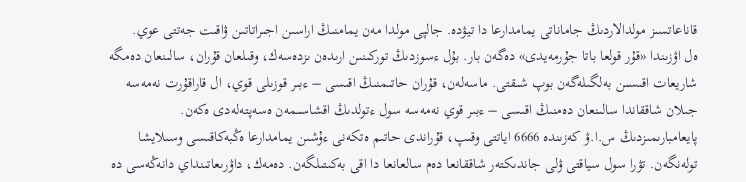قاناعاتسىز مولدالاردىڭ جاماناتى يمامدارعا دا تيۋدە. جالپى مولدا مەن يمامنىڭ اراسىن اجىراتاتىن ۋاقىت جەتتى عوي.
ەل اۋزىندا «قۇر قولعا باتا جۇرمەيدى» دەگەن بار. بۇل ءسوزدىڭ توركىنىن ارىدەن ىزدەسەك، وقىلعان قۇران، سالىنعان دەمگە شاريعات اقىسىن بەلگىلەگەن بوپ شىقتى. ماسەلەن، قۇران حاتىمنىڭ اقىسى – ءبىر قوزىلى قوي، ال قاراقۇرت نەمەسە جىلان شاققاندا سالىنعان دەمنىڭ اقىسى – ءبىر قوي نەمەسە سول ءتولدىڭ اقشاسىمەن ەسەپتەلەدى ەكەن. پايعامبارىمىزدىڭ س.ا.ۋ كەزىندە 6666 اياتتى وقىپ، قۇراندى حاتىم ەتكەنى ءۇشىن يمامدارعا ەڭبەكاقىسى وسىلايشا تولەنگەن. تۋرا سول سياقتى ۋلى جاندىكتەر شاققانعا دەم سالعانعا دا اقى بەكىتىلگەن. دەمەك، داۋرىعاتىنداي دانەڭەسى دە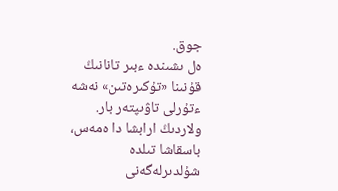جوق.
ەل ىشىندە ءبىر تانانىڭ قۇنىنا «تۇكىرەتىن» نەشە ءتۇرلى تاۋىپتەر بار. ولاردىڭ ارابشا دا ەمەس، باسقاشا تىلدە شۇلدىرلەگەنى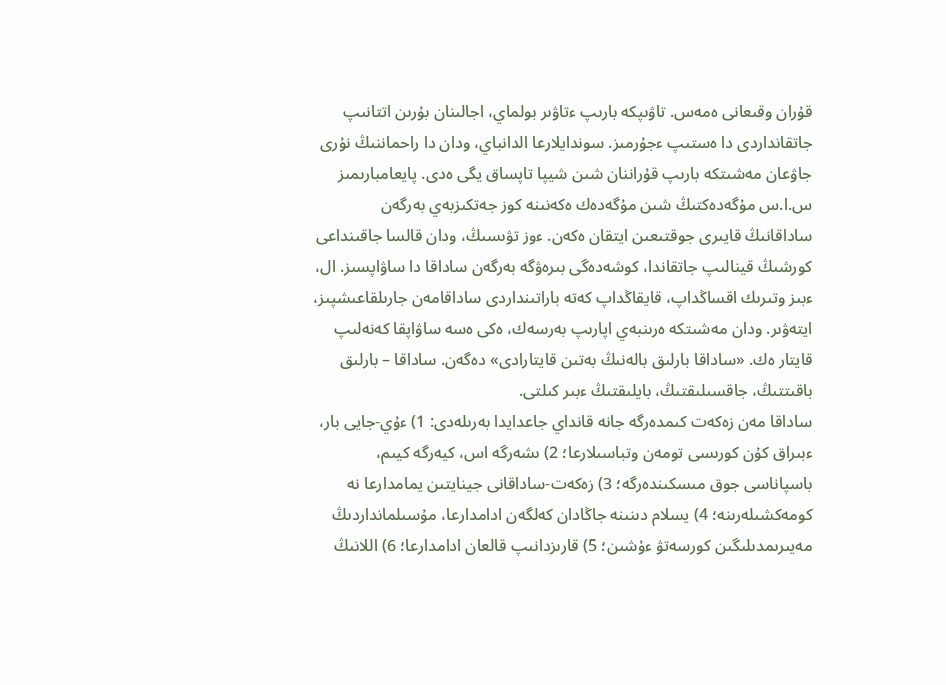قۇران وقىعانى ەمەس. تاۋىپكە بارىپ ءتاۋىر بولماي، اجالىنان بۇرىن اتتانىپ جاتقانداردى دا ەستىپ ءجۇرمىز. سوندايلارعا الدانباي، ودان دا راحماننىڭ نۇرى جاۋعان مەشىتكە بارىپ قۇراننان شىن شيپا تاپساق يگى ەدى. پايعامبارىمىز س.ا.س مۇگەدەكتىڭ شىن مۇگەدەك ەكەنىنە كوز جەتكىزبەي بەرگەن ساداقانىڭ قايىرى جوقتىعىن ايتقان ەكەن. ءوز تۋىسىڭ، ودان قالسا جاقىنداعى كورشىڭ قينالىپ جاتقاندا، كوشەدەگى بىرەۋگە بەرگەن ساداقا دا ساۋاپسىز. ال، ءبىز وتىرىك اقساڭداپ، قايقاڭداپ كەتە باراتىنداردى ساداقامەن جارىلقاعىشپىز، ايتەۋىر. ودان مەشىتكە ەرىنبەي اپارىپ بەرسەك، ەكى ەسە ساۋاپقا كەنەلىپ قايتار ەك. «ساداقا بارلىق بالەنىڭ بەتىن قايتارادى» دەگەن. ساداقا – بارلىق باقىتتىڭ، جاقسىلىقتىڭ، بايلىقتىڭ ءبىر كىلتى.
ساداقا مەن زەكەت كىمدەرگە جانە قانداي جاعدايدا بەرىلەدى: 1) ءۇي-جايى بار، ءبىراق كۇن كورىسى تومەن وتباسىلارعا؛ 2) ىشەرگە اس، كيەرگە كيىم، باسپاناسى جوق مىسكىندەرگە؛ 3) زەكەت-ساداقانى جينايتىن يمامدارعا نە كومەكشىلەرىنە؛ 4) يسلام دىنىنە جاڭادان كەلگەن ادامدارعا، مۇسىلمانداردىڭ مەيىرىمدىلىگىن كورسەتۋ ءۇشىن؛ 5) قارىزدانىپ قالعان ادامدارعا؛ 6) اللانىڭ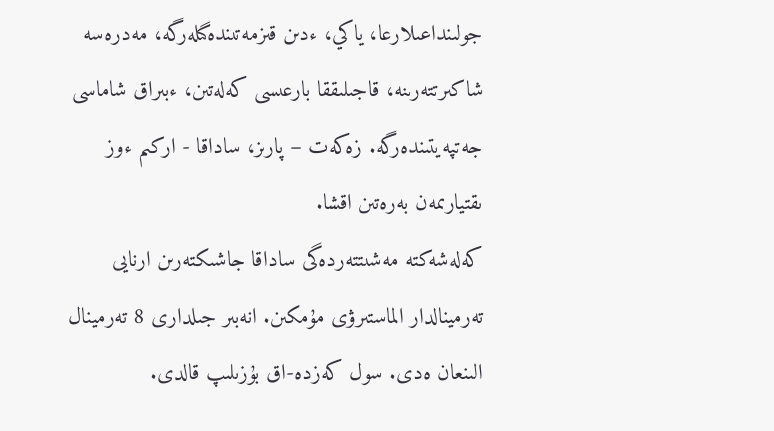جولىنداعىلارعا، ياكي، ءدىن قىزمەتىندەگىلەرگە، مەدرەسە شاكىرتتەرىنە، قاجىلىققا بارعىسى كەلەتىن، ءبىراق شاماسى جەتپەيتىندەرگە. زەكەت – پارىز، ساداقا - اركىم ءوز ىقتيارىمەن بەرەتىن اقشا.
كەلەشەكتە مەشىتتەردەگى ساداقا جاشىكتەرىن ارنايى تەرمينالدار الماستىرۋى مۇمكىن. انەبىر جىلدارى 8 تەرمينال الىنعان ەدى. سول كەزدە-اق بۇزىلىپ قالدى.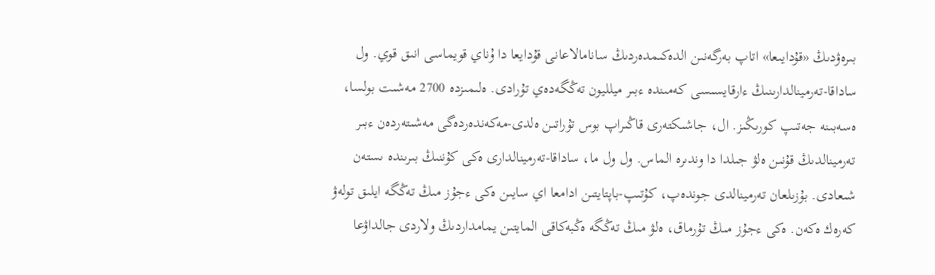بىرەۋدىڭ «قۇدايىعا» اتاپ بەرگەنىن الدەكىمدەردىڭ سانامالاعانى قۇدايعا دا ۇناي قويماسى انىق قوي. ول ساداقا-تەرمينالدارىنىڭ ءارقايسىسى كەمىندە ءبىر ميلليون تەڭگەدەي تۇرادى. ەلىمىزدە 2700 مەشىت بولسا، ەسەبىنە جەتىپ كورىڭىز. ال، جاشىكتەرى قاڭىراپ بوس تۇراتىن ەلدى-مەكەندەردەگى مەشىتەردەن ءبىر تەرمينالدىڭ قۇنىن ەلۋ جىلدا دا وندىرە الماس. ول ول ما، ساداقا-تەرمينالدارى ەكى كۇننىڭ بىرىندە ىستەن شىعادى. بۇزىلعان تەرمينالدى جوندەپ، كۇتىپ-باپتايتىن ادامعا اي سايىن ەكى ءجۇز مىڭ تەڭگە ايلىق تولەۋ كەرەك ەكەن. ەكى ءجۇز مىڭ تۇرماق، ەلۋ مىڭ تەڭگە ەڭبەكاقى المايتىن يمامداردىڭ ولاردى جالداۋعا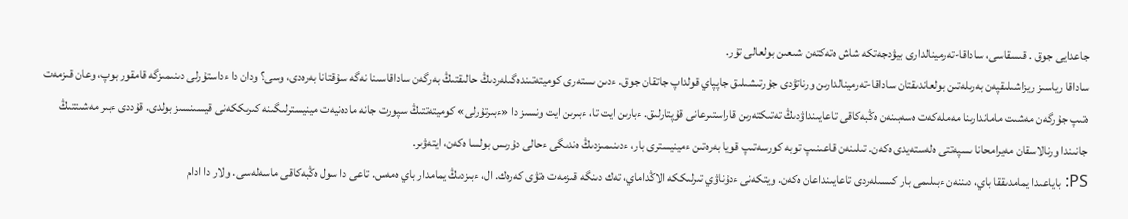جاعدايى جوق . قىسقاسى، ساداقا-تەرمينالدارى بيۋدجەتكە شاش ەتەكتەن شىعىن بولعالى تۇر.
ساداقا رياسىز ريزاشىلىقپەن بەرىلەتىن بولعاندىقتان ساداقا-تەرمينالدارىن ورناتۋدى جۇرتىشىلىق جاپپاي قولداپ جاتقان جوق. ءدىن ىستەرى كوميتەتىندەگىلەردىڭ حالىقتىڭ بەرگەن ساداقاسىنا نەگە سۇقتانا بەرەدى، وسى؟ ودان دا ءداستۇرلى دىنىمىزگە قامقور بوپ، وعان قىزمەت ەتىپ جۇرگەن مەشىت ماماندارىنا مەملەكەت ەسەبىنەن ەڭبەكاقى تاعايىنداۋدىڭ تەتىكتەرىن قاراستىرعانى قۇپتارلىق. ءبارىن ايت تا، ءبىرىن ايت ونسىز دا «ءبىرتۇرلى» كوميتەتتىڭ سپورت جانە مادەنيەت مينيسترلىگىنە كىرىككەنى قيسىنسىز بولدى. قۇددى ءبىر مەشىتتىڭ جانىندا ورنالاسقان مەيرامحانا ىسپەتتى ەلەستەيدى ەكەن. تىلىنەن قاعىنىپ توبە كورسەتىپ قويا بەرەتىن ءمينيسترى بار، ءدىنىمىزدىڭ ەندىگى ءحالى دۇرىس بولسا ەكەن، ايتەۋىر.
PS: باياعىدا يمامدىققا باي، دىننەن ءبىلىمى بار كىسىلەردى تاعايىنداعان ەكەن. ويتكەنى ءدۇناۋي تىرلىككە الاڭداماي، تەك دىنگە قىزمەت ەتۋى كەرەك. ال، ءبىزدىڭ يمامدار باي ەمەس. تاعى دا سول ەڭبەكاقى ماسەلەسى. ولار دا ادام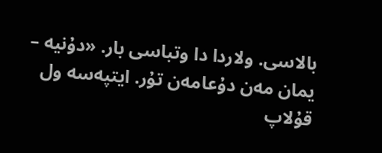بالاسى. ولاردا دا وتباسى بار. «دۇنيە – يمان مەن دۇعامەن تۇر. ايتپەسە ول قۇلاپ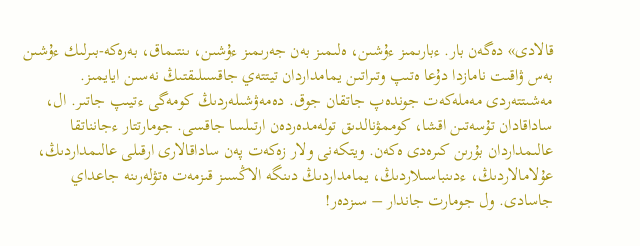قالادى» دەگەن بار. ءبارىمىز ءۇشىن، ەلىمىز بەن جەرىمىز ءۇشىن، ىنتىماق، بەرەكە-بىرلىك ءۇشىن بەس ۋاقىت نامازدا دۇعا ەتىپ وتىراتىن يمامداردان تيتتەي جاقسىلىقتىڭ نەسىن ايايمىز. مەشىتتەردى مەملەكەت جوندەپ جاتقان جوق. دەمەۋشىلەردىڭ كومەگى ءتيىپ جاتىر. ال، ساداقادان تۇسەتىن اقشا، كوممۋنالدىق تولەمدەردەن ارتىلسا جاقسى. جومارتتار ءجانناتقا عالىمداردان بۇرىن كىرەدى ەكەن. ويتكەنى ولار زەكەت پەن ساداقالارى ارقىلى عالىمداردىڭ، عۇلامالاردىڭ، ءدىنباسىلاردىڭ، يمامداردىڭ دىنگە الاڭسىز قىزمەت ەتۋلەرىنە جاعداي جاسادى. ول جومارت جاندار – سىزدەر!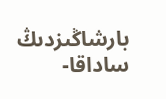بارشاڭىزدىڭ ساداقا-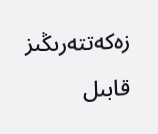زەكەتتەرىڭىز قابىل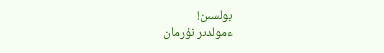بولسىن!
ءمولدىر نۇرمان